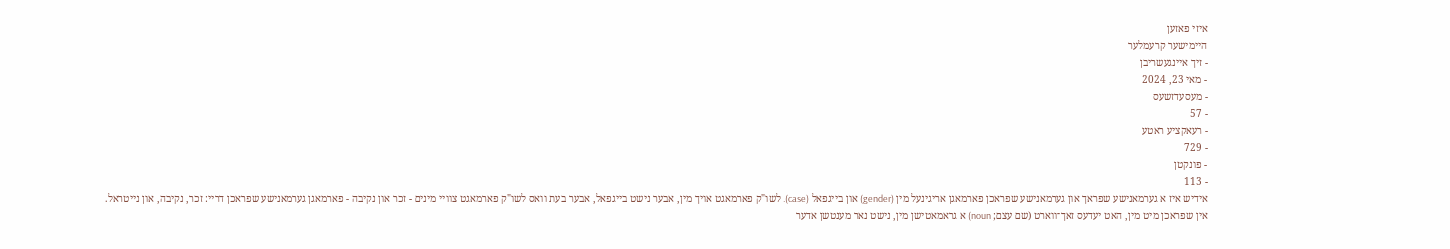איזי פאזען
היימישער קרעמלער
- זיך איינגעשריבן
- מאי 23, 2024
- מעסעדזשעס
- 57
- רעאקציע ראטע
- 729
- פונקטן
- 113
אידיש איז א גערמאנישע שפראך און גערמאנישע שפראכן פארמאגן אריגינעל מין (gender) און בייגפאל (case). לשו"ק פארמאגט אויך מין, אבער נישט בייגפאל, אבער בעת וואס לשו"ק פארמאגט צוויי מינים - זכר און נקיבה - פארמאגן גערמאנישע שפראכן דריי: זכר, נקיבה, און נייטראל.
אין שפראכן מיט מין, האט יעדעס זאך־ווארט (שם עצם; noun) א גראמאטישן מין, נישט נאר מענטשן אדער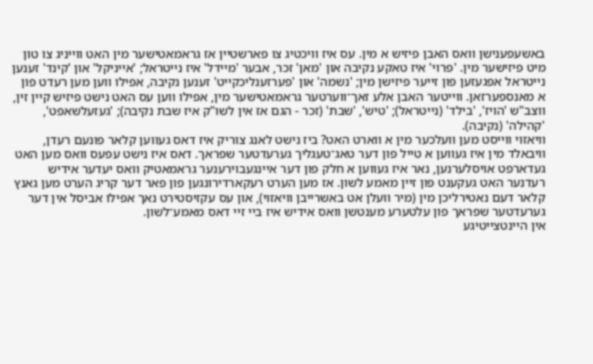באשעפענישן וואס האבן פיזיש א מין. עס איז וויכטיג צו פארשטיין אז גראמאטישער מין האט ווייניג צו טון מיט פיזישער מין. 'פרוי' איז טאקע נקיבה און 'מאן' זכר, אבער 'מיידל' איז נייטראל; 'אייניקל' און 'קינד' זענען נייטראל אפגעזען פון זייער פיזישן מין; 'נשמה' און 'פערזענליכקייט' זענען נקיבה, אפילו ווען מען רעדט פון א מאנספערזאן. ווייטער האבן אלע זאך־ווערטער גראמאטישער מין, אפילו ווען עס האט נישט פיזיש קיין זין, ווצב"ש 'הויז', 'בילד' (נייטראל); 'טיש', 'שבת' (זכר - הגם אז אין לשו"ק איז שבת נקיבה); 'געזעלשאפט', 'קהילה' (נקיבה).
וויאזוי ווייסט מען וועלכער מין א ווארט האט? ביז נישט לאנג צוריק איז דאס געווען קלאר פונעם רעדן, וויבאלד מין איז געווען א טייל פון דער טאג־טעגליך גערעדטער שפראך. דאס איז נישט עפעס וואס מען האט געדארפט אויסלערנען, נאר איז געווען א חלק פון דער איינגעבוירענער גראמאטיק וואס יעדער אידיש רעדנער האט געקענט פון זיין מאמע לשון. אז מען הערט רעקארדירונגען פון פאר דער קריג הערט מען גאנץ קלאר דעם נאטירליכן מין (מיר וועלן אט באשרייבן וויאזוי), און עס עקזיסטירט נאך אפילו אביסל אין דער גערעדטער שפראך פון עלטערע מענטשן וואס אידיש איז ביי זיי דאס מאמע־לשון.
אין היינטצייטיגע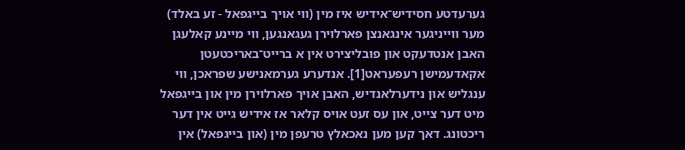גערעדטע חסידיש־אידיש איז מין (ווי אויך בייגפאל - זע באלד) מער ווייניגער אינגאנצן פארלוירן געגאנגען, ווי מיינע קאלעגן האבן אנטדעקט און פובליצירט אין א ברייט־באריכטעטן אקאדעמישן רעפעראט[1]. אנדערע גערמאנישע שפראכן, ווי ענגליש און נידערלאנדיש, האבן אויך פארלוירן מין און בייגפאל מיט דער צייט, און עס זעט אויס קלאר אז אידיש גייט אין דער ריכטונג. דאך קען מען נאכאלץ טרעפן מין (און בייגפאל) אין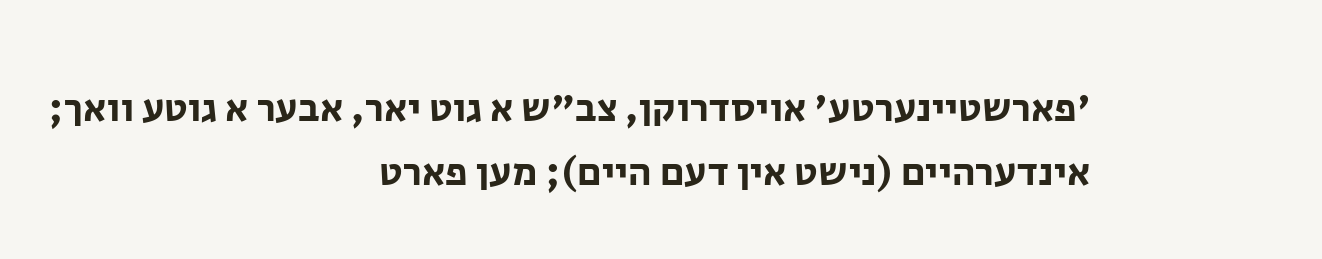'פארשטיינערטע' אויסדרוקן, צב"ש א גוט יאר, אבער א גוטע וואך; אינדערהיים (נישט אין דעם היים); מען פארט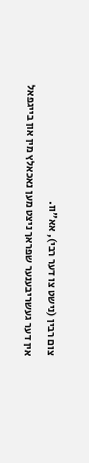צום רבין (נישט צו דער רבי), אא"וו.
אין דער געשריבענער שפראך ניצט מען נאכאלץ מין און בייגפאל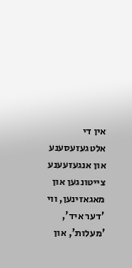אין די אלטגעזעסענע און אנגעזעענע צייטונגען און מאגאזינען, ווי 'דער איד', 'מעלות', און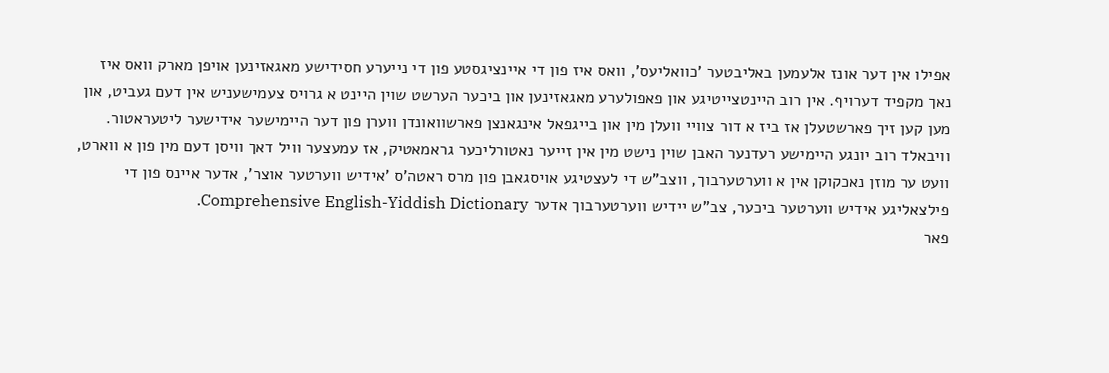אפילו אין דער אונז אלעמען באליבטער 'כוואליעס', וואס איז פון די איינציגסטע פון די נייערע חסידישע מאגאזינען אויפן מארק וואס איז נאך מקפיד דערויף. אין רוב היינטצייטיגע און פאפולערע מאגאזינען און ביכער הערשט שוין היינט א גרויס צעמישעניש אין דעם געביט, און מען קען זיך פארשטעלן אז ביז א דור צוויי וועלן מין און בייגפאל אינגאנצן פארשוואונדן ווערן פון דער היימישער אידישער ליטעראטור.
וויבאלד רוב יונגע היימישע רעדנער האבן שוין נישט מין אין זייער נאטורליכער גראמאטיק, אז עמעצער וויל דאך וויסן דעם מין פון א ווארט, וועט ער מוזן נאכקוקן אין א ווערטערבוך, ווצב"ש די לעצטיגע אויסגאבן פון מרס ראטה'ס 'אידיש ווערטער אוצר', אדער איינס פון די פילצאליגע אידיש ווערטער ביכער, צב"ש יידיש ווערטערבוך אדער Comprehensive English-Yiddish Dictionary.
פאר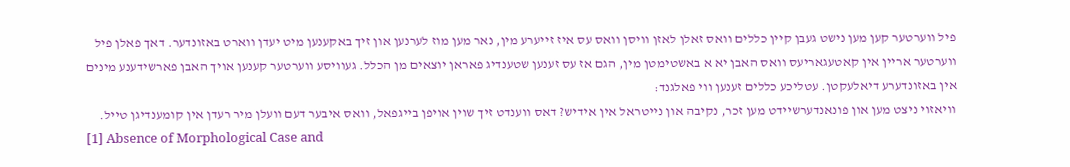פיל ווערטער קען מען נישט געבן קיין כללים וואס זאלן לאזן וויסן וואס עס איז זייערע מין, נאר מען מוז לערנען און זיך באקענען מיט יעדן ווארט באזונדער. דאך פאלן פיל ווערטער אריין אין קאטעגאריעס וואס האבן יא א באשטימטן מין, הגם אז עס זענען שטענדיג פאראן יוצאים מן הכלל. געוויסע ווערטער קענען אויך האבן פארשידענע מינים אין באזונדערע דיאלעקטן. עטליכע כללים זענען ווי פאלגנד:
וויאזוי ניצט מען און פונאנדערשיידט מען זכר, נקיבה און נייטראל אין אידיש? דאס ווענדט זיך שוין אויפן בייגפאל, וואס איבער דעם וועלן מיר רעדן אין קומענדיגן טייל.
[1] Absence of Morphological Case and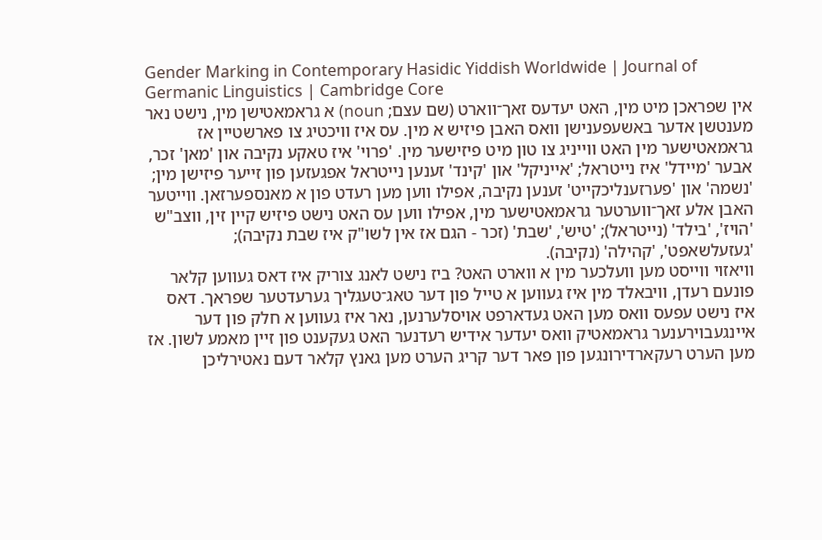Gender Marking in Contemporary Hasidic Yiddish Worldwide | Journal of Germanic Linguistics | Cambridge Core
אין שפראכן מיט מין, האט יעדעס זאך־ווארט (שם עצם; noun) א גראמאטישן מין, נישט נאר מענטשן אדער באשעפענישן וואס האבן פיזיש א מין. עס איז וויכטיג צו פארשטיין אז גראמאטישער מין האט ווייניג צו טון מיט פיזישער מין. 'פרוי' איז טאקע נקיבה און 'מאן' זכר, אבער 'מיידל' איז נייטראל; 'אייניקל' און 'קינד' זענען נייטראל אפגעזען פון זייער פיזישן מין; 'נשמה' און 'פערזענליכקייט' זענען נקיבה, אפילו ווען מען רעדט פון א מאנספערזאן. ווייטער האבן אלע זאך־ווערטער גראמאטישער מין, אפילו ווען עס האט נישט פיזיש קיין זין, ווצב"ש 'הויז', 'בילד' (נייטראל); 'טיש', 'שבת' (זכר - הגם אז אין לשו"ק איז שבת נקיבה); 'געזעלשאפט', 'קהילה' (נקיבה).
וויאזוי ווייסט מען וועלכער מין א ווארט האט? ביז נישט לאנג צוריק איז דאס געווען קלאר פונעם רעדן, וויבאלד מין איז געווען א טייל פון דער טאג־טעגליך גערעדטער שפראך. דאס איז נישט עפעס וואס מען האט געדארפט אויסלערנען, נאר איז געווען א חלק פון דער איינגעבוירענער גראמאטיק וואס יעדער אידיש רעדנער האט געקענט פון זיין מאמע לשון. אז מען הערט רעקארדירונגען פון פאר דער קריג הערט מען גאנץ קלאר דעם נאטירליכן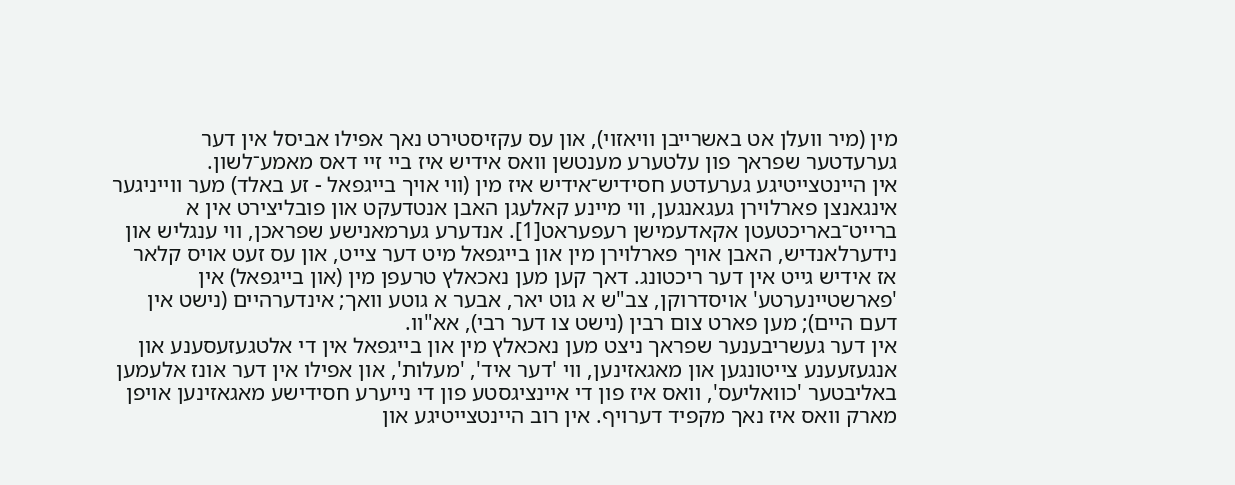מין (מיר וועלן אט באשרייבן וויאזוי), און עס עקזיסטירט נאך אפילו אביסל אין דער גערעדטער שפראך פון עלטערע מענטשן וואס אידיש איז ביי זיי דאס מאמע־לשון.
אין היינטצייטיגע גערעדטע חסידיש־אידיש איז מין (ווי אויך בייגפאל - זע באלד) מער ווייניגער אינגאנצן פארלוירן געגאנגען, ווי מיינע קאלעגן האבן אנטדעקט און פובליצירט אין א ברייט־באריכטעטן אקאדעמישן רעפעראט[1]. אנדערע גערמאנישע שפראכן, ווי ענגליש און נידערלאנדיש, האבן אויך פארלוירן מין און בייגפאל מיט דער צייט, און עס זעט אויס קלאר אז אידיש גייט אין דער ריכטונג. דאך קען מען נאכאלץ טרעפן מין (און בייגפאל) אין 'פארשטיינערטע' אויסדרוקן, צב"ש א גוט יאר, אבער א גוטע וואך; אינדערהיים (נישט אין דעם היים); מען פארט צום רבין (נישט צו דער רבי), אא"וו.
אין דער געשריבענער שפראך ניצט מען נאכאלץ מין און בייגפאל אין די אלטגעזעסענע און אנגעזעענע צייטונגען און מאגאזינען, ווי 'דער איד', 'מעלות', און אפילו אין דער אונז אלעמען באליבטער 'כוואליעס', וואס איז פון די איינציגסטע פון די נייערע חסידישע מאגאזינען אויפן מארק וואס איז נאך מקפיד דערויף. אין רוב היינטצייטיגע און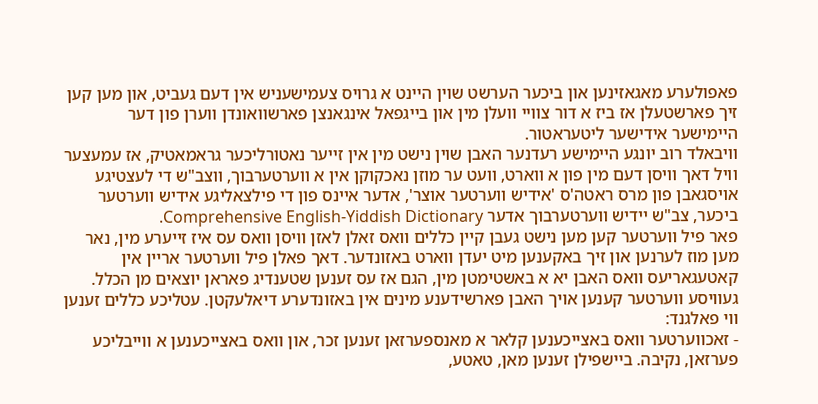פאפולערע מאגאזינען און ביכער הערשט שוין היינט א גרויס צעמישעניש אין דעם געביט, און מען קען זיך פארשטעלן אז ביז א דור צוויי וועלן מין און בייגפאל אינגאנצן פארשוואונדן ווערן פון דער היימישער אידישער ליטעראטור.
וויבאלד רוב יונגע היימישע רעדנער האבן שוין נישט מין אין זייער נאטורליכער גראמאטיק, אז עמעצער וויל דאך וויסן דעם מין פון א ווארט, וועט ער מוזן נאכקוקן אין א ווערטערבוך, ווצב"ש די לעצטיגע אויסגאבן פון מרס ראטה'ס 'אידיש ווערטער אוצר', אדער איינס פון די פילצאליגע אידיש ווערטער ביכער, צב"ש יידיש ווערטערבוך אדער Comprehensive English-Yiddish Dictionary.
פאר פיל ווערטער קען מען נישט געבן קיין כללים וואס זאלן לאזן וויסן וואס עס איז זייערע מין, נאר מען מוז לערנען און זיך באקענען מיט יעדן ווארט באזונדער. דאך פאלן פיל ווערטער אריין אין קאטעגאריעס וואס האבן יא א באשטימטן מין, הגם אז עס זענען שטענדיג פאראן יוצאים מן הכלל. געוויסע ווערטער קענען אויך האבן פארשידענע מינים אין באזונדערע דיאלעקטן. עטליכע כללים זענען ווי פאלגנד:
- זאכווערטער וואס באצייכענען קלאר א מאנספערזאן זענען זכר, און וואס באצייכענען א ווייבליכע פערזאן, נקיבה. ביישפילן זענען מאן, טאטע,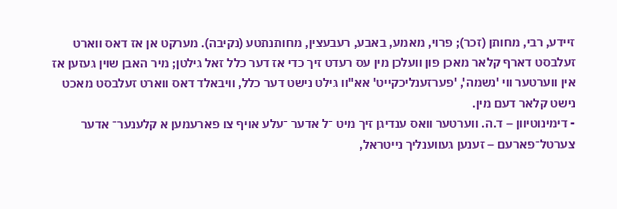זיידע, רבי, מחותן (זכר); פרוי, מאמע, באבע, רעבעצין, מחותנתטע (נקיבה). מערקט אן אז דאס ווארט זעלבסט דארף קלאר מאכן פון וועלכן מין עס רעדט זיך כדי אז דער כלל זאל גילטן; מיר האבן שוין געזען אז אין ווערטער ווי 'נשמה', 'פערזענליכקייט' אא"וו גילט נישט דער כלל, וויבאלד דאס ווארט זעלבסט מאכט נישט קלאר דעם מין.
- דימינוטיוון – ד.ה. ווערטער וואס ענדיגן זיך מיט ־ל אדער ־עלע אויף צו פארעמען א קלענער־ אדער צערטל־פארעם – זענען געווענליך נייטראל,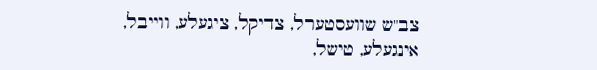צב"ש שוועסטערל, צדיקל, ציגעלע, ווייבל, אינגעלע, טישל,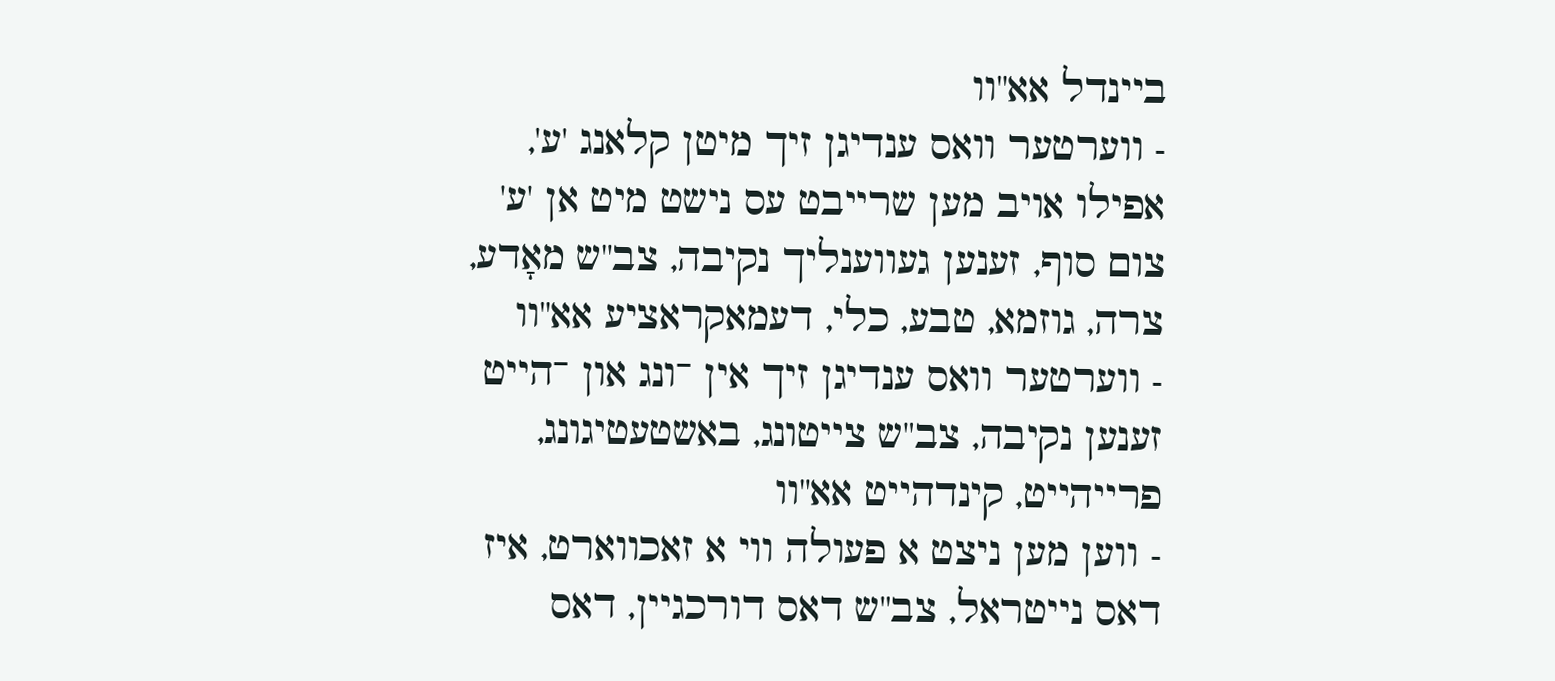ביינדל אא"וו
- ווערטער וואס ענדיגן זיך מיטן קלאנג 'ע', אפילו אויב מען שרייבט עס נישט מיט אן 'ע' צום סוף, זענען געווענליך נקיבה, צב"ש מאָדע, צרה, גוזמא, טבע, כלי, דעמאקראציע אא"וו
- ווערטער וואס ענדיגן זיך אין ־ונג און ־הייט זענען נקיבה, צב"ש צייטונג, באשטעטיגונג, פרייהייט, קינדהייט אא"וו
- ווען מען ניצט א פעולה ווי א זאכווארט, איז דאס נייטראל, צב"ש דאס דורכגיין, דאס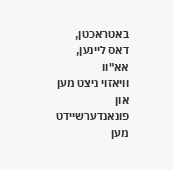באטראכטן, דאס ליינען, אא"וו
וויאזוי ניצט מען און פונאנדערשיידט מען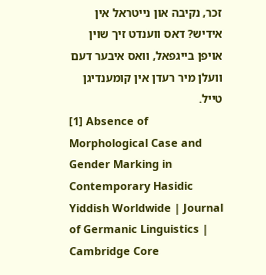זכר, נקיבה און נייטראל אין אידיש? דאס ווענדט זיך שוין אויפן בייגפאל, וואס איבער דעם וועלן מיר רעדן אין קומענדיגן טייל.
[1] Absence of Morphological Case and Gender Marking in Contemporary Hasidic Yiddish Worldwide | Journal of Germanic Linguistics | Cambridge Core